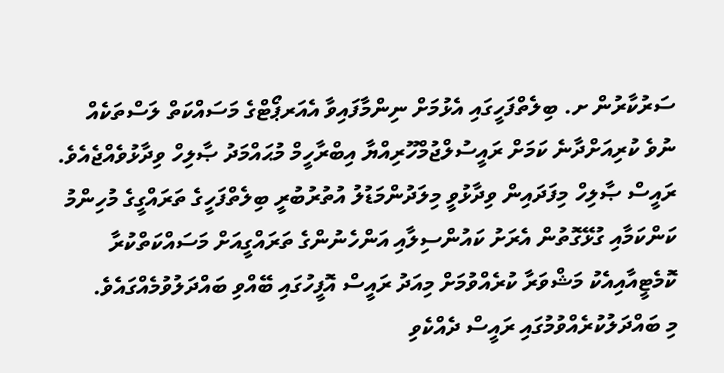ސަރުކާރުން ށ. ބިލެތްފަހީގައި އެޅުމަށް ނިންމާފައިވާ އެއަރޕޯޓްގެ މަސައްކަތް ލަސްތަކެއް ނުވެ ކުރިއަށްދާނެ ކަމަށް ރައީސުލްޖުމްހޫރިއްޔާ އިބްރާހީމް މުޙައްމަދު ޞާލިހް ވިދާޅުވެއްޖެއެވެ.
ރައީސް ޞާލިހް މިފަދައިން ވިދާޅުވީ މިލަދުންމަޑުލު އުތުރުބުރީ ބިލެތްފަހީގެ ތަރައްގީގެ މުހިންމު ކަންކަމާއި ގުޅޭގޮތުން އެރަށު ކައުންސިލާއި އަންހެނުންގެ ތަރައްގީއަށް މަސައްކަތްކުރާ ކޮމެޓީއާއިއެކު މަޝްވަރާ ކުރެއްވުމަށް މިއަދު ރައީސް އޮފީހުގައި ބޭއްވި ބައްދަލުވުމެއްގައެވެ.
މި ބައްދަލުކުރެއްވުމުގައި ރައީސް ދެއްކެވި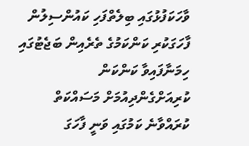ވާހަކަފުޅުގައި ބިލެތްފަހި ކައުންސިލުން ފާހަގަކުރި ކަންކަމުގެ ތެރެއިން ބަޖެޓުގައި ހިމަނާފައިވާ ކަންކަން ކުރިއަށްގެންދިއުމަށް މަސައްކަތް ކުރައްވާނެ ކަމުގައި ވަނީ ފާހަގަ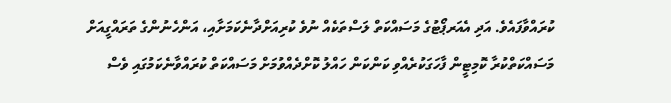ކުރައްވާފައެވެ. އަދި އެއަރޕޯޓުގެ މަސައްކަތް ލަސްތަކެއް ނުވެ ކުރިއަށްދާނެކަމަށާއި، އަންހެނުންގެ ތަރައްގީއަށް މަސައްކަތްކުރާ ކޮމިޓީން ފާހަގަކުރެއްވި ކަންކަން ހައްލު ކޮށްދެއްވުމަށް މަސައްކަތް ކުރައްވާނެކަމުގައި ވެސް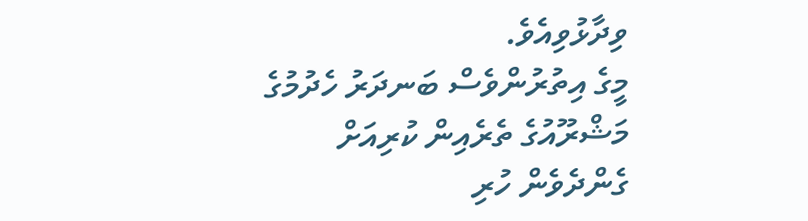ވިދާޅުވިއެވެ.
މީގެ އިތުރުންވެސް ބަނދަރު ހެދުމުގެ މަޝްރޫއުގެ ތެރެއިން ކުރިއަށް ގެންދެވެން ހުރި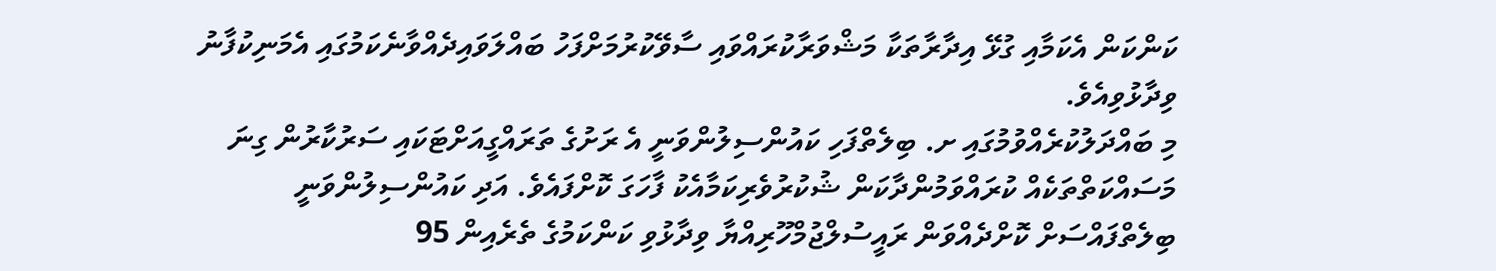ކަންކަން އެކަމާއި ގުޅޭ އިދާރާތަކާ މަޝްވަރާކުރައްވައި ސާވޭކުރުމަށްފަހު ބައްލަވައިދެއްވާނެކަމުގައި އެމަނިކުފާނު ވިދާޅުވިއެވެ.
މި ބައްދަލުކުރެއްވުމުގައި ށ. ބިލެތްފަހި ކައުންސިލުންވަނީ އެ ރަށުގެ ތަރައްގީއަށްޓަކައި ސަރުކާރުން ގިނަ މަސައްކަތްތަކެއް ކުރައްވަމުންދާކަން ޝުކުރުވެރިކަމާއެކު ފާހަގަ ކޮށްފައެވެ. އަދި ކައުންސިލުންވަނީ ބިލެތްފައްސަށް ކޮށްދެއްވަން ރައީސުލްޖުމްހޫރިއްޔާ ވިދާޅުވި ކަންކަމުގެ ތެރެއިން 95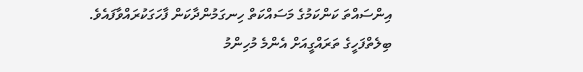އިންސައްތަ ކަންކަމުގެ މަސައްކަތް ހިނގަމުންދާކަން ފާހަގަކުރައްވާފައެވެ.
ބިލެތްފަހީގެ ތަރައްގީއަށް އެންމެ މުހިންމު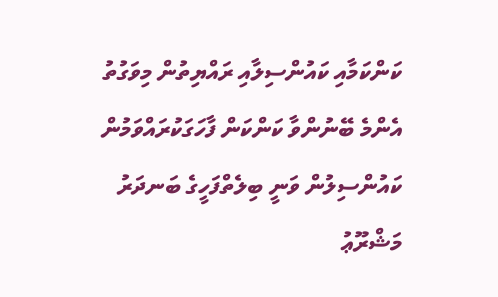ކަންކަމާއި ކައުންސިލާއި ރައްޔިތުން މިވަގުތު އެންމެ ބޭނުންވާ ކަންކަން ފާހަގަކުރައްވަމުން ކައުންސިލުން ވަނީ ބިލެތްފަހީގެ ބަނދަރު މަޝްރޫޢު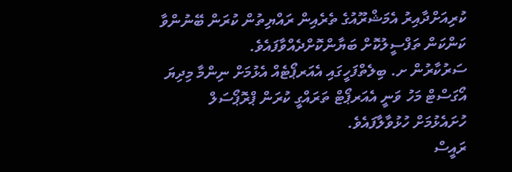ކުރިއަށްދާއިރު އެމަޝްރޫއުގެ ތެރެއިން ރައްޔިތުން ކުރަން ބޭނުންވާ ކަންކަން ތަފްސީލުކޮށް ބަޔާންކޮށްދެއްވާފައެވެ.
ސަރުކާރުން ށ. ބިލެތްފަހީގައި އެއަރޕޯޓެއް އެޅުމަށް ނިންމާ މިދިޔަ އޯގަސްޓް މަހު ވަނީ އެއަރޕޯޓް ތަރައްގީ ކުރަން ޕްރޮޕޯސަލް ހުށައެޅުމަށް ހުޅުވާލާފައެވެ.
ރައީސް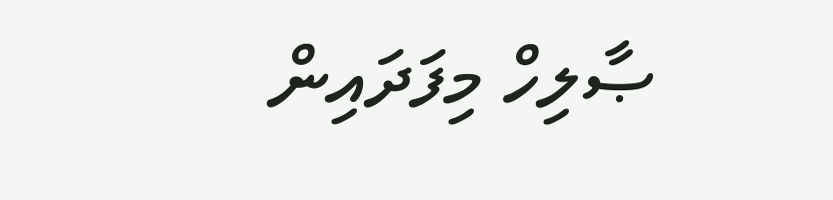ޞާލިހް މިފަދައިން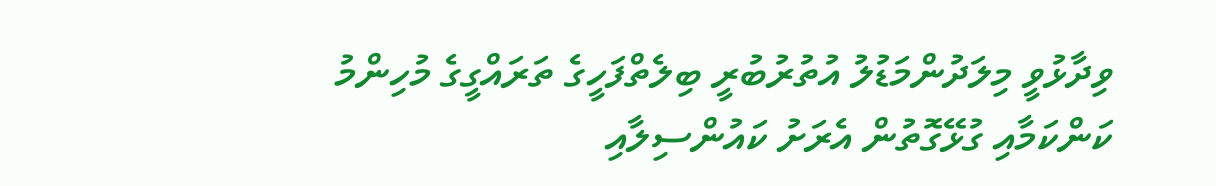ވިދާޅުވީ މިލަދުންމަޑުލު އުތުރުބުރީ ބިލެތްފަހީގެ ތަރައްގީގެ މުހިންމު ކަންކަމާއި ގުޅޭގޮތުން އެރަށު ކައުންސިލާއި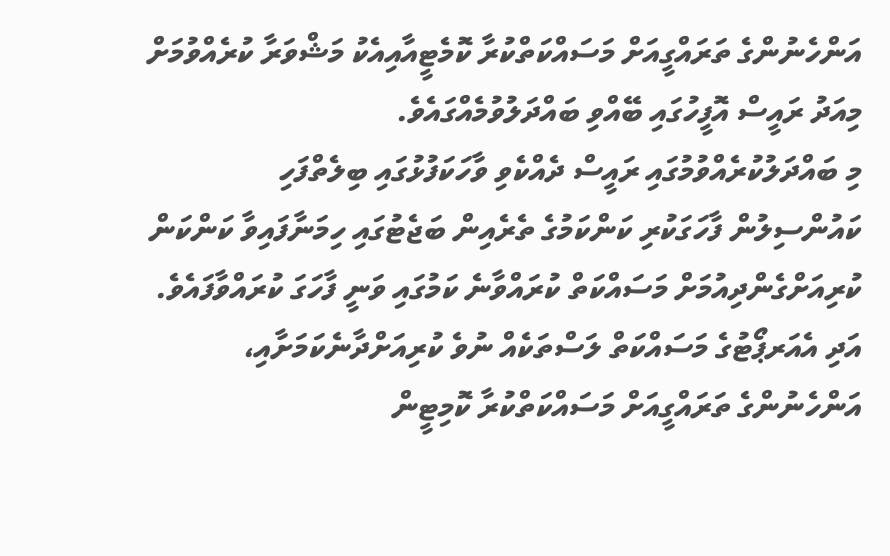އަންހެނުންގެ ތަރައްގީއަށް މަސައްކަތްކުރާ ކޮމެޓީއާއިއެކު މަޝްވަރާ ކުރެއްވުމަށް މިއަދު ރައީސް އޮފީހުގައި ބޭއްވި ބައްދަލުވުމެއްގައެވެ.
މި ބައްދަލުކުރެއްވުމުގައި ރައީސް ދެއްކެވި ވާހަކަފުޅުގައި ބިލެތްފަހި ކައުންސިލުން ފާހަގަކުރި ކަންކަމުގެ ތެރެއިން ބަޖެޓުގައި ހިމަނާފައިވާ ކަންކަން ކުރިއަށްގެންދިއުމަށް މަސައްކަތް ކުރައްވާނެ ކަމުގައި ވަނީ ފާހަގަ ކުރައްވާފައެވެ. އަދި އެއަރޕޯޓުގެ މަސައްކަތް ލަސްތަކެއް ނުވެ ކުރިއަށްދާނެކަމަށާއި، އަންހެނުންގެ ތަރައްގީއަށް މަސައްކަތްކުރާ ކޮމިޓީން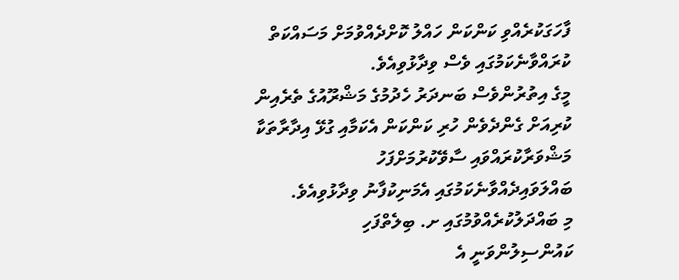ފާހަގަކުރެއްވި ކަންކަން ހައްލު ކޮށްދެއްވުމަށް މަސައްކަތް ކުރައްވާނެކަމުގައި ވެސް ވިދާޅުވިއެވެ.
މީގެ އިތުރުންވެސް ބަނދަރު ހެދުމުގެ މަޝްރޫއުގެ ތެރެއިން ކުރިއަށް ގެންދެވެން ހުރި ކަންކަން އެކަމާއި ގުޅޭ އިދާރާތަކާ މަޝްވަރާކުރައްވައި ސާވޭކުރުމަށްފަހު ބައްލަވައިދެއްވާނެކަމުގައި އެމަނިކުފާނު ވިދާޅުވިއެވެ.
މި ބައްދަލުކުރެއްވުމުގައި ށ. ބިލެތްފަހި ކައުންސިލުންވަނީ އެ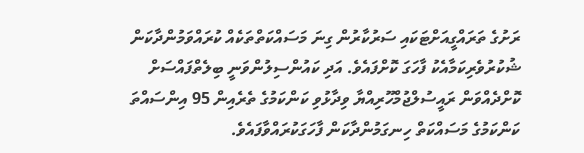ރަށުގެ ތަރައްގީއަށްޓަކައި ސަރުކާރުން ގިނަ މަސައްކަތްތަކެއް ކުރައްވަމުންދާކަން ޝުކުރުވެރިކަމާއެކު ފާހަގަ ކޮށްފައެވެ. އަދި ކައުންސިލުންވަނީ ބިލެތްފައްސަށް ކޮށްދެއްވަން ރައީސުލްޖުމްހޫރިއްޔާ ވިދާޅުވި ކަންކަމުގެ ތެރެއިން 95 އިންސައްތަ ކަންކަމުގެ މަސައްކަތް ހިނގަމުންދާކަން ފާހަގަކުރައްވާފައެވެ.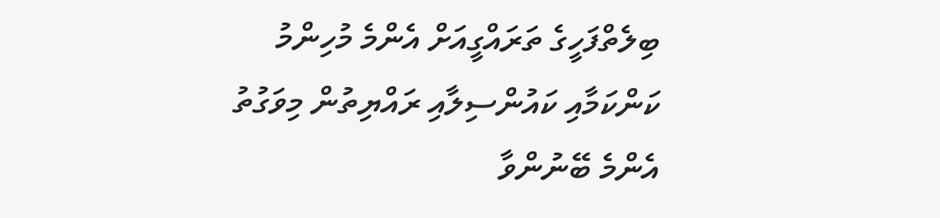ބިލެތްފަހީގެ ތަރައްގީއަށް އެންމެ މުހިންމު ކަންކަމާއި ކައުންސިލާއި ރައްޔިތުން މިވަގުތު އެންމެ ބޭނުންވާ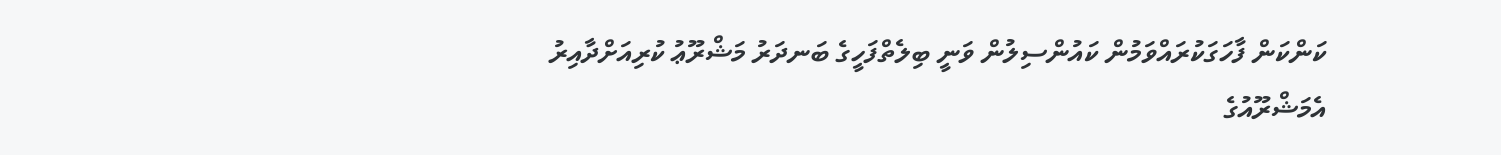ކަންކަން ފާހަގަކުރައްވަމުން ކައުންސިލުން ވަނީ ބިލެތްފަހީގެ ބަނދަރު މަޝްރޫޢު ކުރިއަށްދާއިރު އެމަޝްރޫއުގެ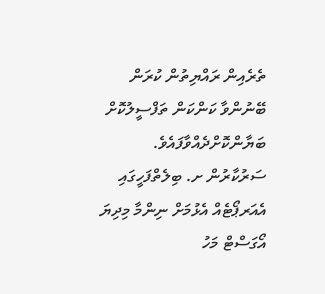ތެރެއިން ރައްޔިތުން ކުރަން ބޭނުންވާ ކަންކަން ތަފްސީލުކޮށް ބަޔާންކޮށްދެއްވާފައެވެ.
ސަރުކާރުން ށ. ބިލެތްފަހީގައި އެއަރޕޯޓެއް އެޅުމަށް ނިންމާ މިދިޔަ އޯގަސްޓް މަހު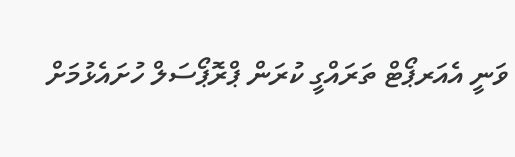ވަނީ އެއަރޕޯޓް ތަރައްގީ ކުރަން ޕްރޮޕޯސަލް ހުށައެޅުމަށް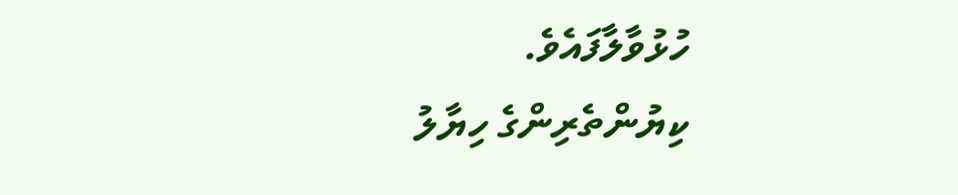ހުޅުވާލާފައެވެ.
ކިޔުންތެރިންގެ ހިޔާލު